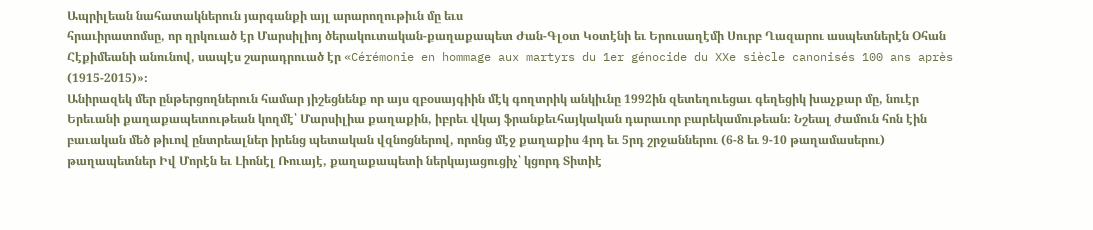Ապրիլեան նահատակներուն յարգանքի այլ արարողութիւն մը եւս
հրաւիրատոմսը, որ ղրկուած էր Մարսիլիոյ ծերակուտական-քաղաքապետ Ժան-Գլօտ Կօտէնի եւ Երուսաղէմի Սուրբ Ղազարու ասպետներէն Օհան Հէքիմեանի անունով, սապէս շարադրուած էր «Cérémonie en hommage aux martyrs du 1er génocide du XXe siècle canonisés 100 ans après (1915-2015)»։
Անիրազեկ մեր ընթերցողներուն համար յիշեցնենք որ այս զբօսայգիին մէկ գողտրիկ անկիւնը 1992ին զետեղուեցաւ գեղեցիկ խաչքար մը, նուէր Երեւանի քաղաքապետութեան կողմէ՝ Մարսիլիա քաղաքին, իբրեւ վկայ ֆրանքեւհայկական դարաւոր բարեկամութեան։ Նշեալ ժամուն հոն էին բաւական մեծ թիւով ընտրեալներ իրենց պետական վզնոցներով, որոնց մէջ քաղաքիս 4րդ եւ 5րդ շրջաններու (6-8 եւ 9-10 թաղամասերու) թաղապետներ Իվ Մորէն եւ Լիոնէլ Ռուայէ, քաղաքապետի ներկայացուցիչ՝ կցորդ Տիտիէ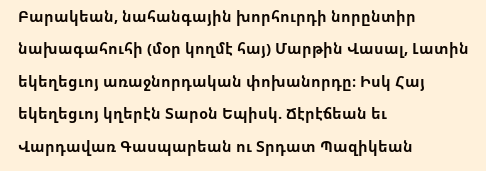Բարակեան, նահանգային խորհուրդի նորընտիր նախագահուհի (մօր կողմէ հայ) Մարթին Վասալ, Լատին եկեղեցւոյ առաջնորդական փոխանորդը։ Իսկ Հայ եկեղեցւոյ կղերէն Տարօն Եպիսկ. Ճէրէճեան եւ Վարդավառ Գասպարեան ու Տրդատ Պազիկեան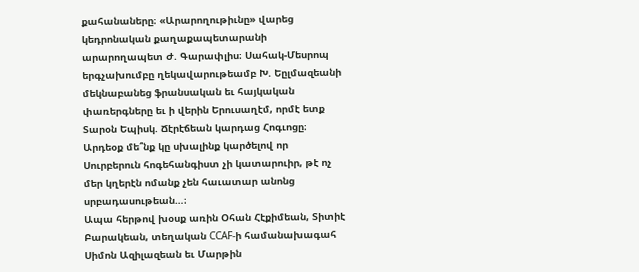քահանաները։ «Արարողութիւնը» վարեց կեդրոնական քաղաքապետարանի արարողապետ Ժ. Գարափլիս։ Սահակ-Մեսրոպ երգչախումբը ղեկավարութեամբ Խ. Եըլմազեանի մեկնաբանեց ֆրանսական եւ հայկական փառերգները եւ ի վերին Երուսաղէմ, որմէ ետք Տարօն Եպիսկ. Ճէրէճեան կարդաց Հոգւոցը։ Արդեօք մե՞նք կը սխալինք կարծելով որ Սուրբերուն հոգեհանգիստ չի կատարուիր, թէ ոչ մեր կղերէն ոմանք չեն հաւատար անոնց սրբադասութեան…։
Ապա հերթով խօսք առին Օհան Հէքիմեան, Տիտիէ Բարակեան, տեղական CCAF-ի համանախագահ Սիմոն Ազիլազեան եւ Մարթին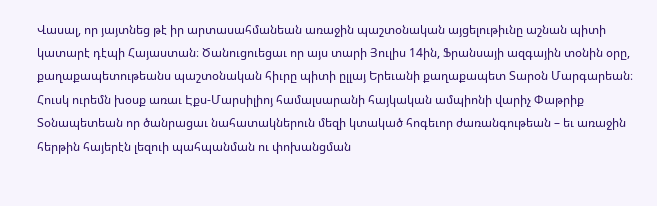Վասալ, որ յայտնեց թէ իր արտասահմանեան առաջին պաշտօնական այցելութիւնը աշնան պիտի կատարէ դէպի Հայաստան։ Ծանուցուեցաւ որ այս տարի Յուլիս 14ին, Ֆրանսայի ազգային տօնին օրը, քաղաքապետութեանս պաշտօնական հիւրը պիտի ըլլայ Երեւանի քաղաքապետ Տարօն Մարգարեան։ Հուսկ ուրեմն խօսք առաւ Էքս-Մարսիլիոյ համալսարանի հայկական ամպիոնի վարիչ Փաթրիք Տօնապետեան որ ծանրացաւ նահատակներուն մեզի կտակած հոգեւոր ժառանգութեան – եւ առաջին հերթին հայերէն լեզուի պահպանման ու փոխանցման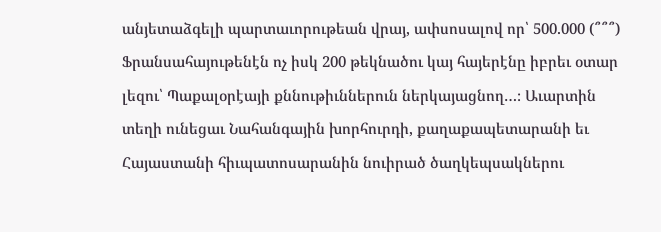անյետաձգելի պարտաւորութեան վրայ, ափսոսալով որ՝ 500.000 (՞՞՞) Ֆրանսահայութենէն ոչ իսկ 200 թեկնածու կայ հայերէնը իբրեւ օտար լեզու՝ Պաքալօրէայի քննութիւններուն ներկայացնող…։ Աւարտին տեղի ունեցաւ Նահանգային խորհուրդի, քաղաքապետարանի եւ Հայաստանի հիւպատոսարանին նուիրած ծաղկեպսակներու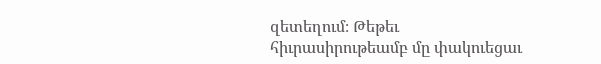զետեղում։ Թեթեւ հիւրասիրութեամբ մը փակուեցաւ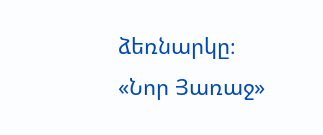ձեռնարկը։
«Նոր Յառաջ»